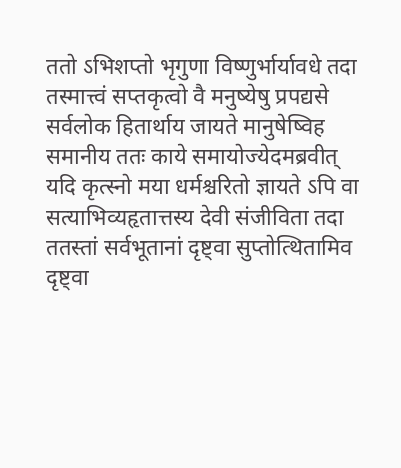ततो ऽभिशप्तो भृगुणा विष्णुर्भार्यावधे तदा
तस्मात्त्वं सप्तकृत्वो वै मनुष्येषु प्रपद्यसे
सर्वलोक हितार्थाय जायते मानुषेष्विह
समानीय ततः काये समायोज्येदमब्रवीत्
यदि कृत्स्नो मया धर्मश्चरितो ज्ञायते ऽपि वा
सत्याभिव्यहृतात्तस्य देवी संजीविता तदा
ततस्तां सर्वभूतानां दृष्ट्वा सुप्तोत्थितामिव
दृष्ट्वा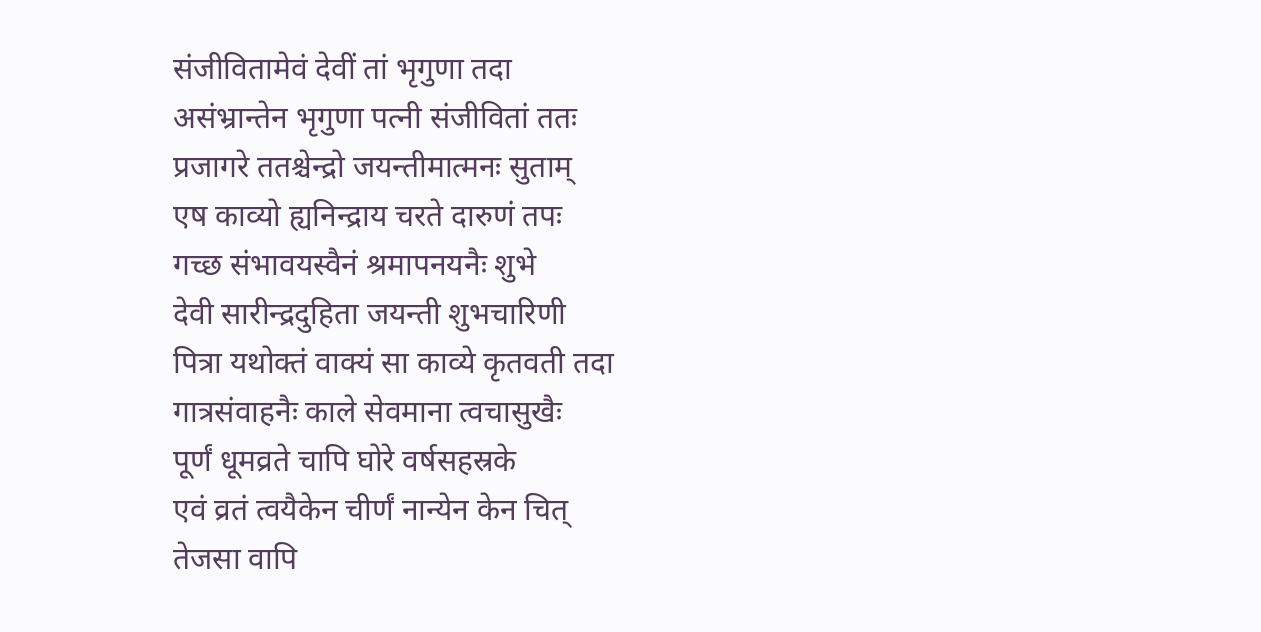संजीवितामेवं देवीं तां भृगुणा तदा
असंभ्रान्तेन भृगुणा पत्नी संजीवितां ततः
प्रजागरे ततश्चेन्द्रो जयन्तीमात्मनः सुताम्
एष काव्यो ह्यनिन्द्राय चरते दारुणं तपः
गच्छ संभावयस्वैनं श्रमापनयनैः शुभे
देवी सारीन्द्रदुहिता जयन्ती शुभचारिणी
पित्रा यथोक्तं वाक्यं सा काव्ये कृतवती तदा
गात्रसंवाहनैः काले सेवमाना त्वचासुखैः
पूर्णं धूमव्रते चापि घोरे वर्षसहस्रके
एवं व्रतं त्वयैकेन चीर्णं नान्येन केन चित्
तेजसा वापि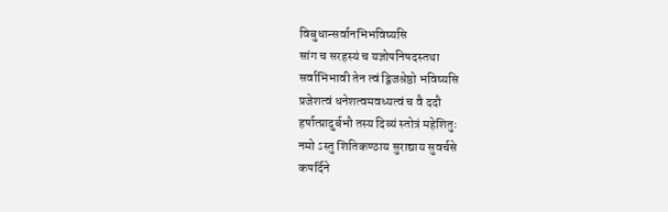विबुधान्सर्वानभिभविष्यसि
सांग च सरहस्यं च यज्ञोपनिषदस्तथा
सर्वाभिभावी तेन त्वं द्विजश्रेष्ठो भविष्यसि
प्रजेशत्वं धनेशत्वमवध्यत्वं च वै ददौ
हर्षात्प्रादुर्बभौ तस्य दिव्यं स्तोत्रं महेशितुः
नमो ऽस्तु शितिकण्ठाय सुराद्याय सुवर्चसे
कपर्दिने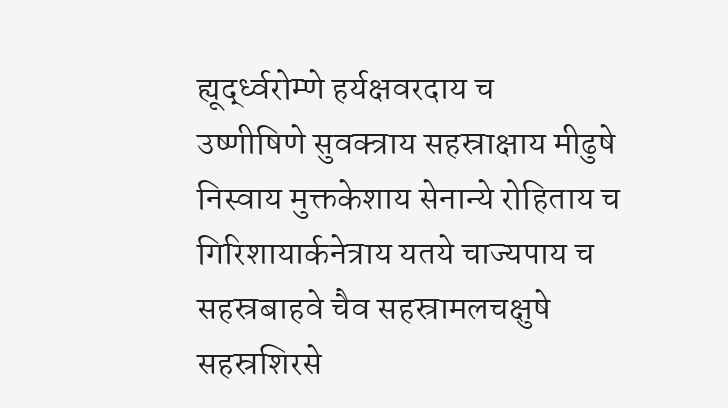ह्यूर्द्ध्वरोम्णे हर्यक्षवरदाय च
उष्णीषिणे सुवक्त्राय सहस्राक्षाय मीढुषे
निस्वाय मुक्तकेशाय सेनान्ये रोहिताय च
गिरिशायार्कनेत्राय यतये चाज्यपाय च
सहस्रबाहवे चैव सहस्रामलचक्षुषे
सहस्रशिरसे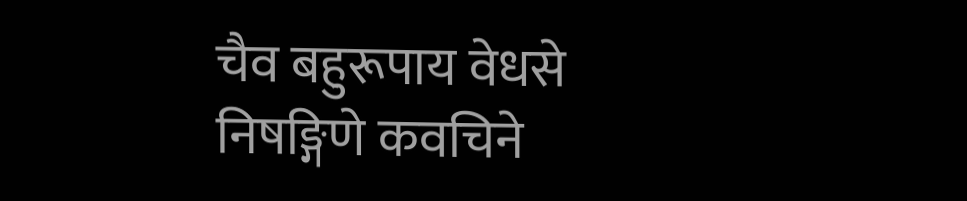चैव बहुरूपाय वेधसे
निषङ्गिणे कवचिने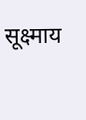सूक्ष्माय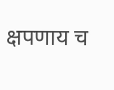क्षपणाय च